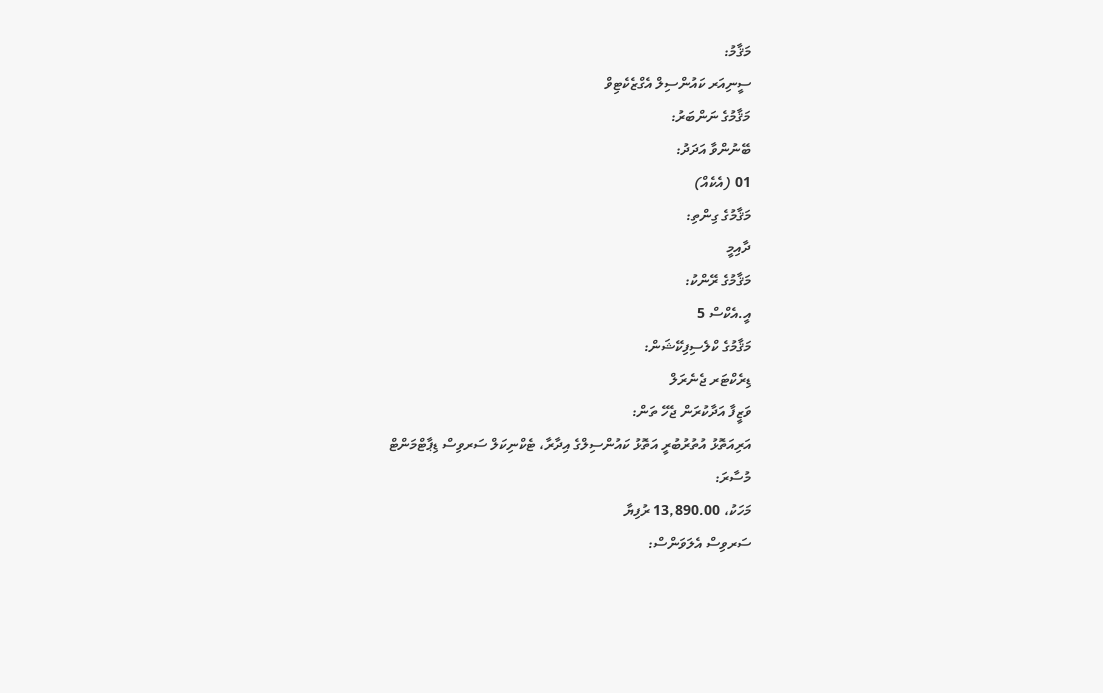މަޤާމު:
ސީނިއަރ ކައުންސިލް އެގްޒެކެޓިވް
މަޤާމުގެ ނަންބަރު:
ބޭނުންވާ އަދަދު:
01 (އެކެއް)
މަޤާމުގެ ގިންތި:
ދާއިމީ
މަޤާމުގެ ރޭންކު:
އީ.އެކްސް 5
މަޤާމުގެ ކްލެސިފިކޭޝަން:
ޑިރެކްޓަރ ޖެނެރަލް
ވަޒީފާ އަދާކުރަން ޖެހޭ ތަން:
އަރިއަތޮޅު އުތުރުބުރީ އަތޮޅު ކައުންސިލްގެ އިދާރާ، ޓެކްނިކަލް ސަރވިސް ޑިޕާޓްމަންޓް
މުސާރަ:
މަހަކު، 13,890.00 ރުފިޔާ
ސަރވިސް އެލަވަންސް: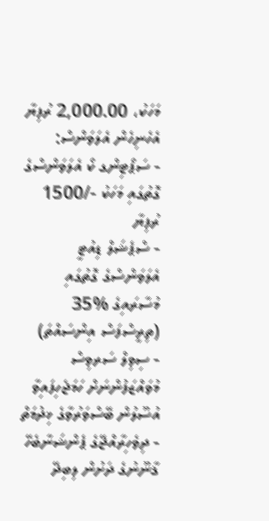މަހަކު، 2,000.00 ރުފިޔާ
އެހެނިހެން އެލަވަންސް:
- ސަޕޯޓިންގ ކޯ އެލަވަންސްގެ ގޮތުގައި މަހަކު -/1500 ރުފިޔާ
- ސްޕެޝަލް ޑިއުޓީ އެލަވަންސްގެ ގޮތުގައި މުސާރައިގެ %35 (ތިރީސްފަސް އިންސައްތަ)
- ސިވިލް ސަރވިސް މުވައްޒަފުންނަށް ހަމަޖެހިފައިވާ އުސޫލުން ބޭސްވަރުވާގެ ޚިދުމަތް
- ދިވެހިރާއްޖޭގެ ޕެންޝަނާބެހޭ ޤާނޫނުގެ ދަށުން ލިބިދޭ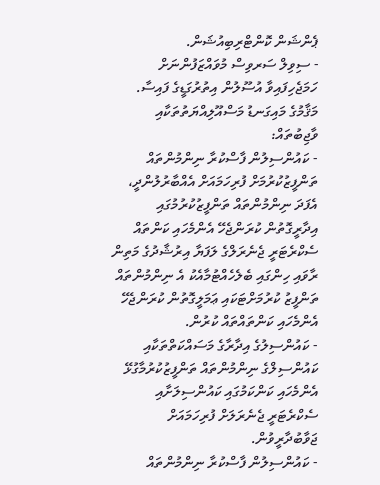ޕެންޝަން ކޮންޓްރިބިއުޝަން.
- ސިވިލް ސަރވިސް މުވައްޒަފުންނަށް ހަމަޖެހިފައިވާ އުސޫލުން އިތުރުގަޑީގެ ފައިސާ.
މަޤާމުގެ މައިގަނޑު މަސްއޫލިއްޔަތުތަކާއި
ވާޖިބުތައް:
- ކައުންސިލުން ފާސްކުރާ ނިންމުންތައް ތަންފީޒުކުރުމަށް ފުރިހަމައަށް އެއްބާރުލުންދީ، އެފަދަ ނިންމުންތައް ތަންފީޒުކުރުމުގައި އިދާރީގޮތުން ކުރަންޖެހޭ އެންމެހައި ކަންތައް ސެކްރެޓަރީ ޖެނެރަލްގެ ލަފަޔާ އިރުޝާދުގެ މަތިން ރާވައި ހިންގައި ބެލެހެއްޓުމާއެކު އެ ނިންމުންތައް ތަންފީޒު ކުރުމަށްޓަކައި ޢަމަލީގޮތުން ކުރަންޖެހޭ އެންމެހައި ކަންތައްތައް ކުރުން.
- ކައުންސިލުގެ އިދާރާގެ މަސައްކަތްތަކާއި ކައުންސިލްގެ ނިންމުންތައް ތަންފީޒުކުރުމާގުޅޭ އެންމެހައި ކަންކަމުގައި ކައުންސިލަށާއި ސެކްރެޓަރީ ޖެނެރަލަށް ފުރިހަމައަށް ޖަވާބުދާރީވުން.
- ކައުންސިލުން ފާސްކުރާ ނިންމުންތައް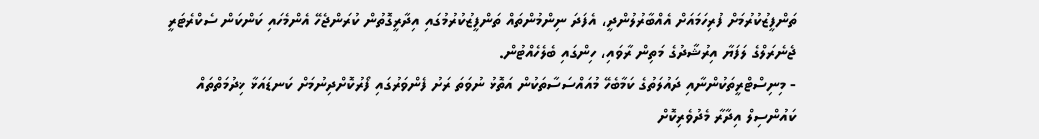ތަންފީޒުކުރުމަށް ފުރިހަމައަށް އެއްބާރުލުންދީ، އެފަދަ ނިންމުންތައް ތަންފީޒުކުރުމުގައި އިދާރީގޮތުން ކުރަންޖެހޭ އެންމެހައި ކަންކަން ސެކްރެޓަރީ ޖެނެރަލްގެ ލަފަޔާ އިރުޝާދުގެ މަތިން ރާވައި، ހިންގައި ބެލެހެއްޓުން.
- މިނިސްޓްރީތަކުންނާއި ދައުލަތުގެ ކަމާބެހޭ މުއައްސަސާތަކުން އަތޮޅު ނުވަތަ ރަށު ފެންވަރުގައި ފޯރުކޮށްދިނުމަށް ކަނޑައަޅާ ޚިދުމަތްތައް ކައުންސިލް އިދާރާ މެދުވެރިކޮށް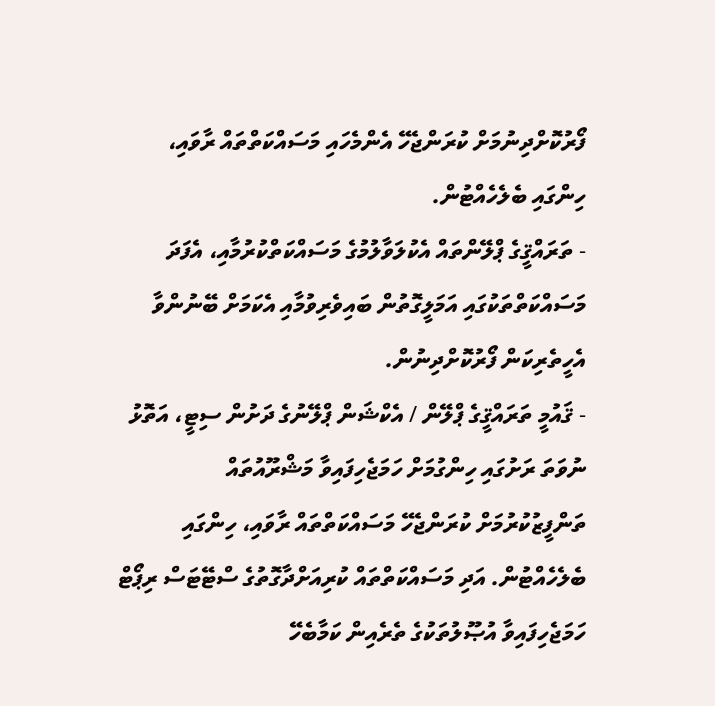ފޯރުކޮށްދިނުމަށް ކުރަންޖެހޭ އެންމެހައި މަސައްކަތްތައް ރާވައި، ހިންގައި ބެލެހެއްޓުން.
- ތަރައްޤީގެ ޕްލޭންތައް އެކުލަވާލުމުގެ މަސައްކަތްކުރުމާއި، އެފަދަ މަސައްކަތްތަކުގައި އަމަލީގޮތުން ބައިވެރިވުމާއި އެކަމަށް ބޭނުންވާ އެހީތެރިކަން ފޯރުކޮށްދިނުން.
- ޤައުމީ ތަރައްޤީގެ ޕްލޭން / އެކްޝަން ޕްލޭނުގެ ދަށުން ސިޓީ، އަތޮޅު ނުވަތަ ރަށުގައި ހިންގުމަށް ހަމަޖެހިފައިވާ މަޝްރޫއުތައް ތަންފީޒުކުރުމަށް ކުރަންޖެހޭ މަސައްކަތްތައް ރާވައި، ހިންގައި ބެލެހެއްޓުން. އަދި މަސައްކަތްތައް ކުރިއަށްދާގޮތުގެ ސްޓޭޓަސް ރިޕޯޓް ހަމަޖެހިފައިވާ އުޞޫލުތަކުގެ ތެރެއިން ކަމާބެހޭ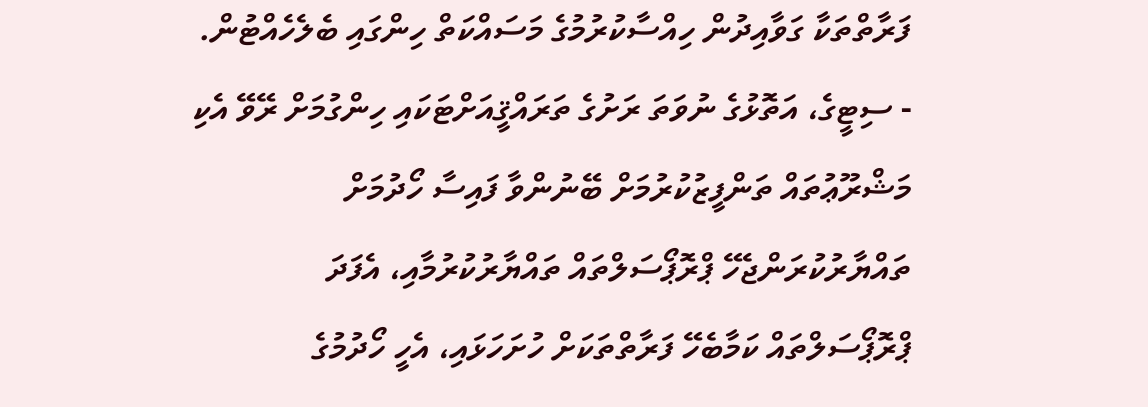ފަރާތްތަކާ ގަވާއިދުން ހިއްސާކުރުމުގެ މަސައްކަތް ހިންގައި ބެލެހެއްޓުން.
- ސިޓީގެ، އަތޮޅުގެ ނުވަތަ ރަށުގެ ތަރައްޤީއަށްޓަކައި ހިންގުމަށް ރޭވޭ އެކި މަޝްރޫޢުތައް ތަންފީޒުކުރުމަށް ބޭނުންވާ ފައިސާ ހޯދުމަށް ތައްޔާރުކުރަންޖެހޭ ޕްރޮޕޯސަލްތައް ތައްޔާރުކުރުމާއި، އެފަދަ ޕްރޮޕޯސަލްތައް ކަމާބެހޭ ފަރާތްތަކަށް ހުށަހަޅައި، އެހީ ހޯދުމުގެ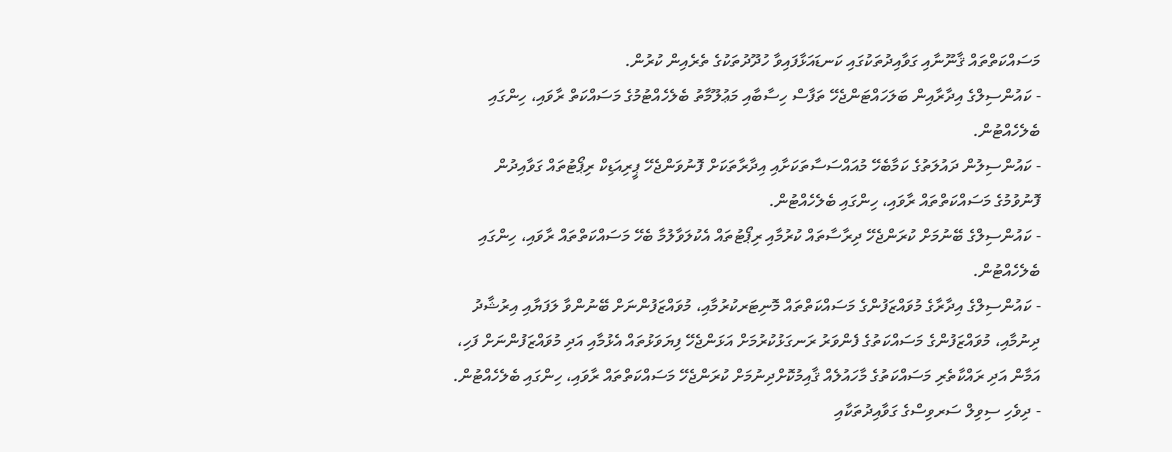މަސައްކަތްތައް ޤާނޫނާއި ގަވާއިދުތަކުގައި ކަނޑައަޅާފައިވާ ހުދޫދުތަކުގެ ތެރެއިން ކުރުން.
- ކައުންސިލްގެ އިދާރާއިން ބަލަހައްޓަންޖެހޭ ތަފާސް ހިސާބާއި މަޢުލޫމާތު ބެލެހެއްޓުމުގެ މަސައްކަތް ރާވައި، ހިންގައި ބެލެހެއްޓުން.
- ކައުންސިލުން ދައުލަތުގެ ކަމާބެހޭ މުއައްސަސާތަކަށާއި އިދާރާތަކަށް ފޮނުވަންޖެހޭ ޕީރިއަޑިކް ރިޕޯޓުތައް ގަވާއިދުން ފޮނުވުމުގެ މަސައްކަތްތައް ރާވައި، ހިންގައި ބެލެހެއްޓުން.
- ކައުންސިލްގެ ބޭނުމަށް ކުރަންޖެހޭ ދިރާސާތައް ކުރުމާއި ރިޕޯޓުތައް އެކުލަވާލުމާ ބެހޭ މަސައްކަތްތައް ރާވައި، ހިންގައި ބެލެހެއްޓުން.
- ކައުންސިލްގެ އިދާރާގެ މުވައްޒަފުންގެ މަސައްކަތްތައް މޮނިޓަރކުރުމާއި، މުވައްޒަފުންނަށް ބޭނުންވާ ލަފަޔާއި އިރުޝާދު ދިނުމާއި، މުވައްޒަފުންގެ މަސައްކަތުގެ ފެންވަރު ރަނގަޅުކުރުމަށް އަޅަންޖެހޭ ފިޔަވަޅުތައް އެޅުމާއި އަދި މުވައްޒަފުންނަށް ފަހި، އަމާން އަދި ރައްކާތެރި މަސައްކަތުގެ މާހައުލެއް ޤާއިމުކޮށްދިނުމަށް ކުރަންޖެހޭ މަސައްކަތްތައް ރާވައި، ހިންގައި ބެލެހެއްޓުން.
- ދިވެހި ސިވިލް ސަރވިސްގެ ގަވާއިދުތަކާއި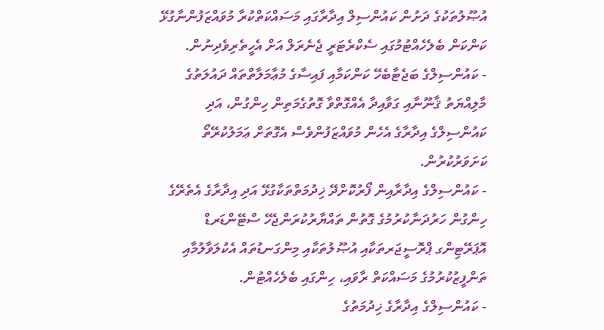އުޞޫލުތަކުގެ ދަށުން ކައުންސިލް އިދާރާގައި މަސައްކަތްކުރާ މުވައްޒަފުންނާގުޅޭ ކަންކަން ބެލެހެއްޓުމުގައި ސެކްރެޓަރީ ޖެނެރަލް އަށް އެހީތެރިވެދިނުން.
- ކައުންސިލްގެ ބަޖެޓާބެހޭ ކަންކަމާއި ފައިސާގެ މުޢާމަލާތްތައް ދައުލަތުގެ މާލިއްޔަތު ޤާނޫނާއި ގަވާއިދާ އެއްގޮތްވާ ގޮތުގެމަތިން ހިންގުން، އަދި ކައުންސިލްގެ އިދާރާގެ އެހެން މުވައްޒަފުންވެސް އެގޮތަށް ޢަމަލުކުރޭތޯ ކަށަވަރުކުރުން.
- ކައުންސިލްގެ އިދާރާއިން ފޯރުކޮށްދޭ ޚިދުމަތްތަކާގުޅޭ އަދި އިދާރާގެ އެތެރޭގެ ހިންގުން ހަރުދަނާކުރުމުގެ ގޮތުން ތައްޔާރުކުރަންޖެހޭ ސްޓޭންޑަރޑް އޮޕަރޭޓިންގ ޕްރޮސީޖަރތަކާއި އުޞޫލުތަކާއި މިންގަނޑުތައް އެކުލަވާލުމާއި ތަންފީޒުކުރުމުގެ މަސައްކަތް ރާވައި، ހިންގައި ބެލެހެއްޓުން.
- ކައުންސިލްގެ އިދާރާގެ ޚިދުމަތުގެ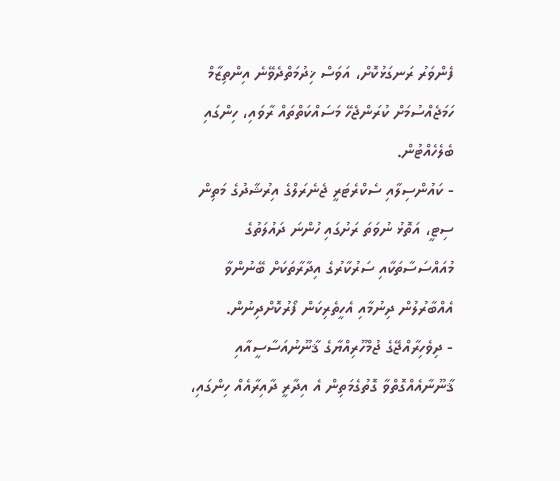ފެންވަރު ރަނގަޅުކޮށް، އަވަސް ޚިދުމަތްދެވޭނެ އިންތިޒާމް ހަމަޖެއްސުމަށް ކުރަންޖެހޭ މަސައްކަތްތައް ރާވައި، ހިންގައި ބެލެހެއްޓުން.
- ކައުންސިލާއި ސެކްރެޓަރީ ޖެނެރަލްގެ އިރުޝާދުގެ މަތިން ސިޓީ، އަތޮޅު ނުވަތަ ރަށުގައި ހުންނަ ދައުލަތުގެ މުއައްސަސާތަކާއި ސަރުކާރުގެ އިދާރާތަކަށް ބޭނުންވާ އެއްބާރުލުން ދިނުމާއި އެހީތެރިކަން ފޯރުކޮށްދިނުން.
- ދިވެހިރާއްޖޭގެ ޖުމްހޫރިއްޔާގެ ޤާނޫނުއަސާސީއާއި ޤާނޫނާއެއްގޮތްވާ ގޮތުގެމަތިން އެ އިދާރީ ދާއިރާއެއް ހިންގައި،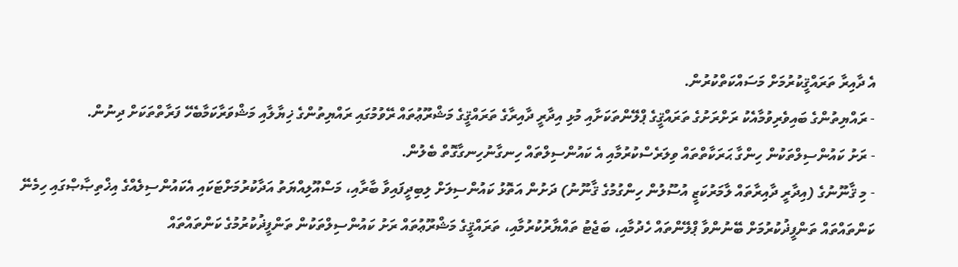އެ ދާއިރާ ތަރައްޤީކުރުމަށް މަސައްކަތްކުރުން.
- ރައްޔިތުންގެ ބައިވެރިވުމާއެކު ރަށްރަށުގެ ތަރައްޤީގެ ޕްލޭންތަކަށާއި މުޅި އިދާރީ ދާއިރާގެ ތަރައްޤީގެ މަޝްރޫޢުތައް ރޭވުމުގައި ރައްޔިތުންގެ ޚިޔާލާއި މަޝްވަރާކަމާބެހޭ ފަރާތްތަކަށް ދިނުން.
- ރަށު ކައުންސިލްތަކުން ހިންގާ ޙަރަކާތްތައް ވިލަރެސްކުރުމާއި އެ ކައުންސިލްތައް ހިނގާނުހިނގާގޮތް ބެލުން.
- މި ޤާނޫނުގެ (އިދާރީ ދާއިރާތައް ލާމަރުކަޒީ އުސޫލުން ހިންގުމުގެ ޤާނޫނު) ދަށުން އަތޮޅު ކައުންސިލަށް ލިބިދީފައިވާ ބާރާއި، މަސްއޫލިއްޔަތު އަދާކުރުމަށްޓަކައި އެކައުންސިލެއްގެ އިޚްތިޞާޞްގައި ހިމެނޭ ކަންތައްތައް ތަންފީޛުކުރުމަށް ބޭނުންވާ ޕްލޭންތައް ހެދުމާއި، ބަޖެޓު ތައްޔާރުކުރުމާއި، ތަރައްޤީގެ މަޝްރޫޢުތައް ރަށު ކައުންސިލްތަކުން ތަންފީޛުކުރުމުގެ ކަންތައްތައް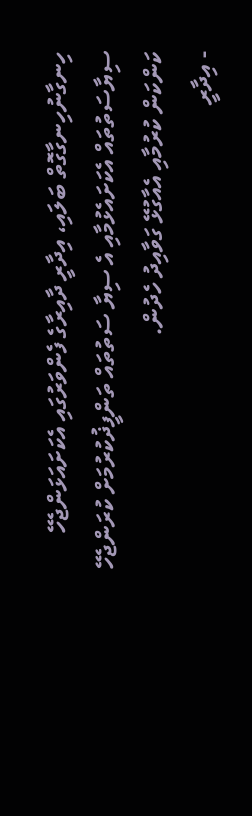ހިނގާނުހިނގާގޮތް ބަލައި، އިދާރީ ދާއިރާގެ ފެންވަރުގައި އެކަށައަޅަންޖެހޭ ސިޔާސަތުތައް އެކަށައެޅުމާއި އެ ސިޔާ ސަތުތައް ތަންފީޛުކުރުމަށް ކުރަންޖެހޭ ކަންކަން ކުރުމާއި އެއާގުޅޭ ގަވާއިދު ހެދުން.
- އިދާރީ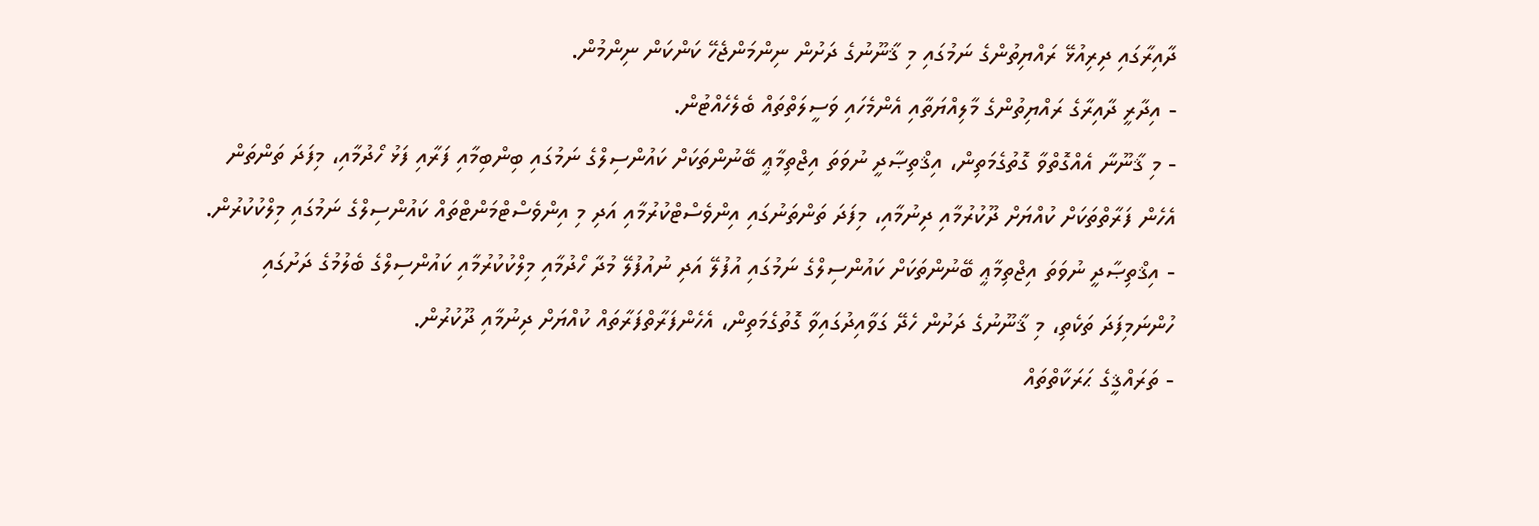ދާއިރާގައި ދިރިއުޅޭ ރައްޔިތުންގެ ނަމުގައި މި ޤާނޫނުގެ ދަށުން ނިންމަންޖެހޭ ކަންކަން ނިންމުން.
- އިދާރީ ދާއިރާގެ ރައްޔިތުންގެ މާލިއްޔަތާއި އެންމެހައި ވަސީލަތްތައް ބެލެހެއްޓުން.
- މި ޤާނޫނާ އެއްގޮތްވާ ގޮތުގެމަތިން، އިޤްތިޞާދީ ނުވަތަ އިޖްތިމާޢީ ބޭނުންތަކަށް ކައުންސިލްގެ ނަމުގައި ބިންބިމާއި ފަރާއި ފަޅު ހޯދުމާއި، މިފަދަ ތަންތަން އެހެން ފަރާތްތަކަށް ކުއްޔަށް ދޫކުރުމާއި ދިނުމާއި، މިފަދަ ތަންތަނުގައި އިންވެސްޓްކުރުމާއި އަދި މި އިންވެސްޓްމަންޓްތައް ކައުންސިލްގެ ނަމުގައި މިލްކުކުރުން.
- އިޤްތިޞާދީ ނުވަތަ އިޖްތިމާޢީ ބޭނުންތަކަށް ކައުންސިލްގެ ނަމުގައި އުފުލޭ އަދި ނުއުފުލޭ މުދާ ހޯދުމާއި މިލްކުކުރުމާއި ކައުންސިލްގެ ބެލުމުގެ ދަށުގައި ހުންނަމިފަދަ ތަކެތި، މި ޤާނޫނުގެ ދަށުން ހެދޭ ގަވާއިދުގައިވާ ގޮތުގެމަތިން، އެހެންފަރާތްފަރާތައް ކުއްޔަށް ދިނުމާއި ދޫކުރުން.
- ތަރައްޤީގެ ޙަރަކާތްތައް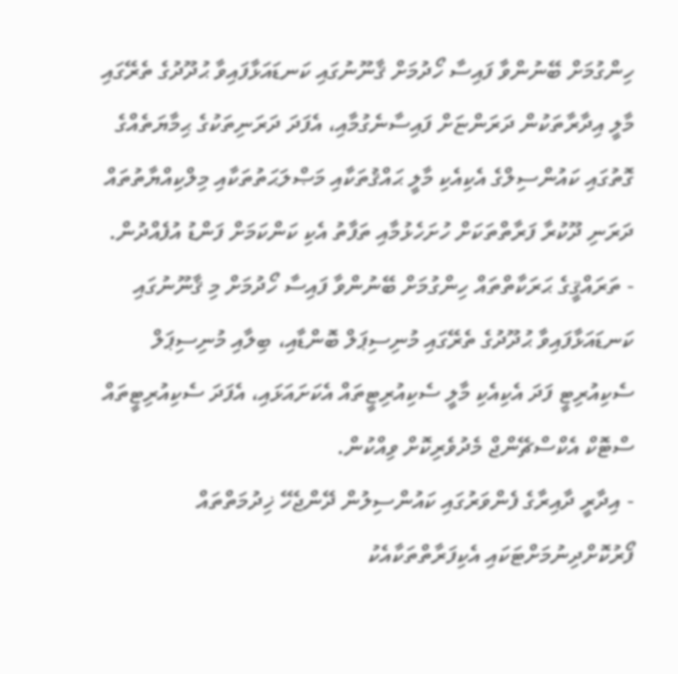ހިންގުމަށް ބޭނުންވާ ފައިސާ ހޯދުމަށް ޤާނޫނުގައި ކަނޑައަޅާފައިވާ ޙުދޫދުގެ ތެރޭގައި މާލީ އިދާރާތަކުން ދަރަންޏަށް ފައިސާނެގުމާއި، އެފަދަ ދަރަނިތަކުގެ ޙިމާޔަތެއްގެ ގޮތުގައި ކައުންސިލްގެ އެކިއެކި މާލީ ޙައްޤުތަކާއި މަޞްލަޙަތުތަކާއި މިލްކިއްޔާތުތައް ދަރަނި ދޫކުރާ ފަރާތްތަކަށް ހުށަހެޅުމާއި ތަފާތު އެކި ކަންކަމަށް ފަންޑު އުފެއްދުން.
- ތަރައްޤީގެ ޙަރަކާތްތައް ހިންގުމަށް ބޭނުންވާ ފައިސާ ހޯދުމަށް މި ޤާނޫނުގައި ކަނޑައަޅާފައިވާ ޙުދޫދުގެ ތެރޭގައި މުނިސިޕަލް ބޮންޑާއި، ބިލާއި މުނިސިޕަލް ސެކިއުރިޓީ ފަދަ އެކިއެކި މާލީ ސެކިއުރިޓީތައް އެކަށައަޅައި، އެފަދަ ސެކިއުރިޓީތައް ސްޓޮކް އެކްސްޗޭންޖް މެދުވެރިކޮށް ވިއްކުން.
- އިދާރީ ދާއިރާގެ ފެންވަރުގައި ކައުންސިލުން ދޭންޖެހޭ ޚިދުމަތްތައް ފޯރުކޮށްދިނުމަށްޓަކައި އެކިފަރާތްތަކާއެކު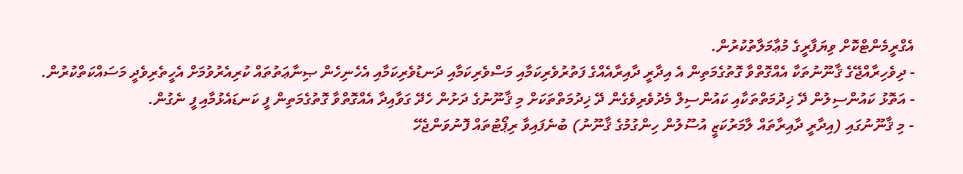އެގްރީމެންޓްކޮށް ވިޔަފާރީގެ މުޢާމަލާތުކުރުން.
- ދިވެހިރާއްޖޭގެ ޤާނޫނުތަކާ އެއްގޮތްވާ ގޮތުގެމަތިން އެ އިދާރީ ދާއިރާއެއްގެ ފަތުރުވެރިކަމާއި މަސްވެރިކަމާއި ދަނޑުވެރިކަމާއި އެހެނިހެން ޞިނާޢަތުތައް ކުރިއެރުވުމަށް އެހީތެރިވެދީ މަސައްކަތްކުރުން.
- އަތޮޅު ކައުންސިލުން ދޭ ޚިދުމަތްތަކާއި ކައުންސިލް މެދުވެރިވެގެން ދޭ ޚިދުމަތްތަކަށް މި ޤާނޫނުގެ ދަށުން ހެދޭ ގަވާއިދާ އެއްގޮތްވާ ގޮތުގެމަތިން ފީ ކަނޑައެޅުމާއި ފީ ނެގުން.
- މި ޤާނޫނުގައި (އިދާރީ ދާއިރާތައް ލާމަރުކަޒީ އުސޫލުން ހިންގުމުގެ ޤާނޫނު) ބުނެފައިވާ ރިޕޯޓުތައް ފޮނުވަންޖެހޭ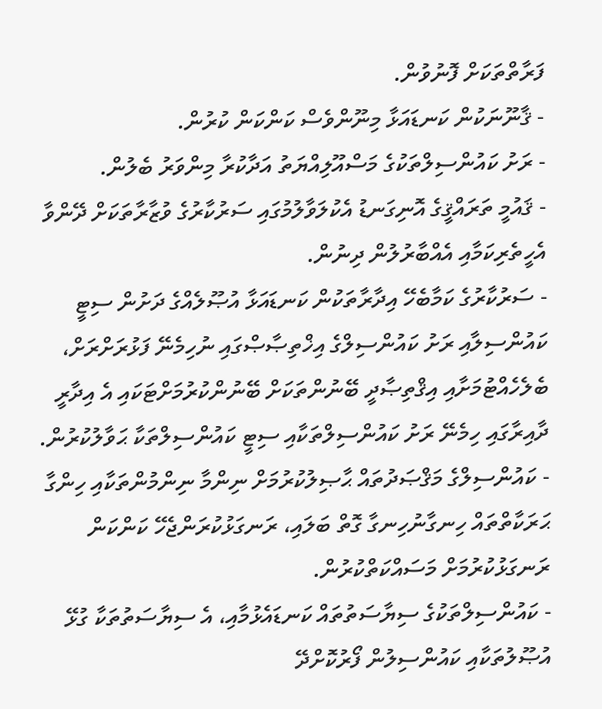ފަރާތްތަކަށް ފޮނުވުން.
- ޤާނޫނަކުން ކަނޑައަޅާ މިނޫންވެސް ކަންކަން ކުރުން.
- ރަށު ކައުންސިލްތަކުގެ މަސްއޫލިއްޔަތު އަދާކުރާ މިންވަރު ބެލުން.
- ޤައުމީ ތަރައްޤީގެ އޮނިގަނޑު އެކުލަވާލުމުގައި ސަރުކާރުގެ ވުޒާރާތަކަށް ދޭންވާ އެހީތެރިކަމާއި އެއްބާރުލުން ދިނުން.
- ސަރުކާރުގެ ކަމާބެހޭ އިދާރާތަކުން ކަނޑައަޅާ އުޞޫލެއްގެ ދަށުން ސިޓީ ކައުންސިލާއި ރަށު ކައުންސިލްގެ އިޚްތިޞާޞްގައި ނުހިމެނޭ ފަޅުރަށްރަށް، ބެލެހެއްޓުމަށާއި އިޤްތިޞާދީ ބޭނުންތަކަށް ބޭނުންކުރުމަށްޓަކައި އެ އިދާރީ ދާއިރާގައި ހިމެނޭ ރަށު ކައުންސިލްތަކާއި ސިޓީ ކައުންސިލްތަކާ ޙަވާލުކުރުން.
- ކައުންސިލްގެ މަޤްޞަދުތައް ޙާޞިލުކުރުމަށް ނިންމާ ނިންމުންތަކާއި ހިންގާ ޙަރަކާތްތައް ހިނގާނުހިނގާ ގޮތް ބަލައި، ރަނގަޅުކުރަންޖެހޭ ކަންކަން ރަނގަޅުކުރުމަށް މަސައްކަތްކުރުން.
- ކައުންސިލްތަކުގެ ސިޔާސަތުތައް ކަނޑައެޅުމާއި، އެ ސިޔާސަތުތަކާ ގުޅޭ އުޞޫލުތަކާއި ކައުންސިލުން ފޯރުކޮށްދޭ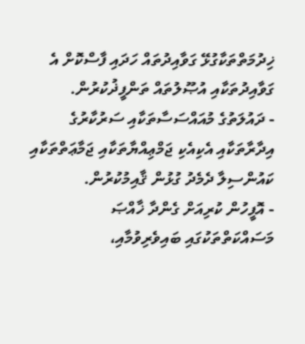ޚިދުމަތްތަކާގުޅޭ ގަވާއިދުތައް ހަދައި ފާސްކޮށް އެ ގަވާއިދުތަކާއި އުޞޫލުތައް ތަންފީޛުކުރުން.
- ދައުލަތުގެ މުއައްސަސާތަކާއި ސަރުކާރުގެ އިދާރާތަކާއި އެކިއެކި ޖަމްޢިއްޔާތަކާއި ޖަމާޢަތްތަކާއި ކައުންސިލާ ދެމެދު ގުޅުން ޤާއިމުކުރުން.
- އޮފީހުން ކުރިއަށް ގެންދާ ޚާއްޞަ މަސައްކަތްތަކުގައި ބައިވެރިވުމާއި،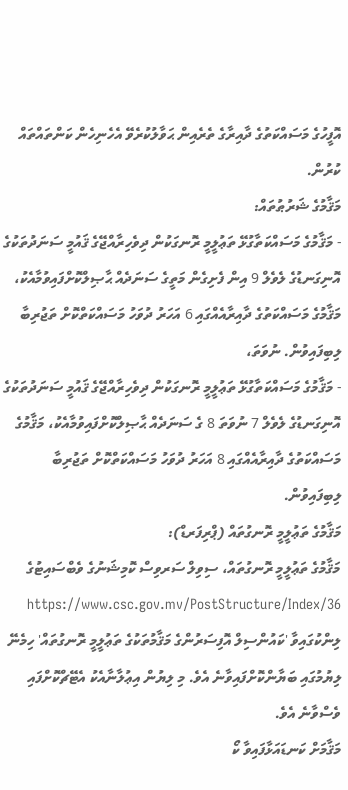އޮފީހުގެ މަސައްކަތުގެ ދާއިރާގެ ތެރެއިން ޙަވާލުކުރެވޭ އެހެނިހެން ކަންތައްތައް ކުރުން.
މަޤާމުގެ ޝަރުޠުތައް:
- މަޤާމުގެ މަސައްކަތާގުޅޭ ތަޢުލީމީ ރޮނގަކުން ދިވެހިރާއްޖޭގެ ޤައުމީ ސަނަދުތަކުގެ އޮނިގަނޑުގެ ލެވެލް 9 އިން ފެށިގެން މަތީގެ ސަނަދެއް ޙާޞިލްކޮށްފައިވުމާއެކު، މަޤާމުގެ މަސައްކަތުގެ ދާއިރާއެއްގައި 6 އަހަރު ދުވަހު މަސައްކަތްކޮށް ތަޖުރިބާ ލިބިފައިވުން. ނުވަތަ،
- މަޤާމުގެ މަސައްކަތާގުޅޭ ތަޢުލީމީ ރޮނގަކުން ދިވެހިރާއްޖޭގެ ޤައުމީ ސަނަދުތަކުގެ އޮނިގަނޑުގެ ލެވެލް 7 ނުވަތަ 8 ގެ ސަނަދެއް ޙާޞިލްކޮށްފައިވުމާއެކު، މަޤާމުގެ މަސައްކަތުގެ ދާއިރާއެއްގައި 8 އަހަރު ދުވަހު މަސައްކަތްކޮށް ތަޖުރިބާ ލިބިފައިވުން.
މަޤާމުގެ ތަޢުލީމީ ރޮނގުތައް (ޕްރިފަރޑް):
މަޤާމުގެ ތަޢުލީމީ ރޮނގުތައް، ސިވިލް ސަރވިސް ކޮމިޝަނުގެ ވެބްސައިޓުގެ https://www.csc.gov.mv/PostStructure/Index/36 ލިންކުގައިވާ 'ކައުންސިލް އޮފިސަރުންގެ މަޤާމުތަކުގެ ތަޢުލީމީ ރޮނގުތައް' ހިމެނޭ ލިޔުމުގައި ބަޔާންކޮށްފައިވާނެ އެވެ. މި ލިޔުން އިޢުލާނާއެކު އެޓޭޗްކޮށްފައި ވެސްވާނެ އެވެ.
މަޤާމަށް ކަނޑައަޅާފައިވާ ކޯ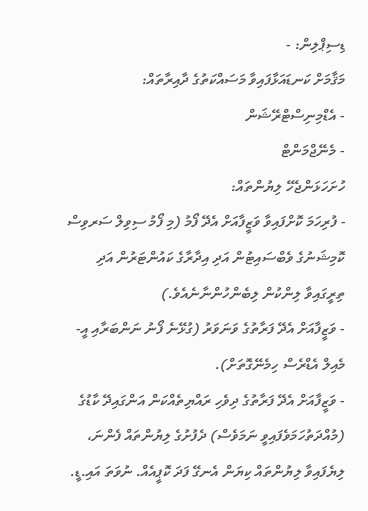ޑިސިޕްލިން: -
މަޤާމަށް ކަނޑައަޅާފައިވާ މަސައްކަތުގެ ދާއިރާތައް:
- އެޑްމިނިސްޓްރޭޝަން
- މެނޭޖްމަންޓް
ހުށަހަޅަންޖެހޭ ލިޔުންތައް:
- ފުރިހަމަ ކޮށްފައިވާ ވަޒީފާއަށް އެދޭ ފޯމު (މި ފޯމު ސިވިލް ސަރވިސް ކޮމިޝަނުގެ ވެބްސައިޓުން އަދި އިދާރާގެ ކައުންޓަރުން އަދި ތިރީގައިވާ ލިންކުން ލިބެންހުންނާނެއެވެ.)
- ވަޒީފާއަށް އެދޭ ފަރާތުގެ ވަނަވަރު (ގުޅޭނެ ފޯނު ނަންބަރާއި އީ-މެއިލް އެޑްރެސް ހިމެނޭގޮތަށް).
- ވަޒީފާއަށް އެދޭ ފަރާތުގެ ދިވެހި ރައްޔިތެއްކަން އަންގައިދޭ ކާޑުގެ (މުއްދަތުހަމަވެފައިވީ ނަމަވެސް) ދެފުށުގެ ލިޔުންތައް ފެންނަ، ލިޔެފައިވާ ލިޔުންތައް ކިޔަން އެނގޭ ފަދަ ކޮޕީއެއް. ނުވަތަ އައި.ޑީ.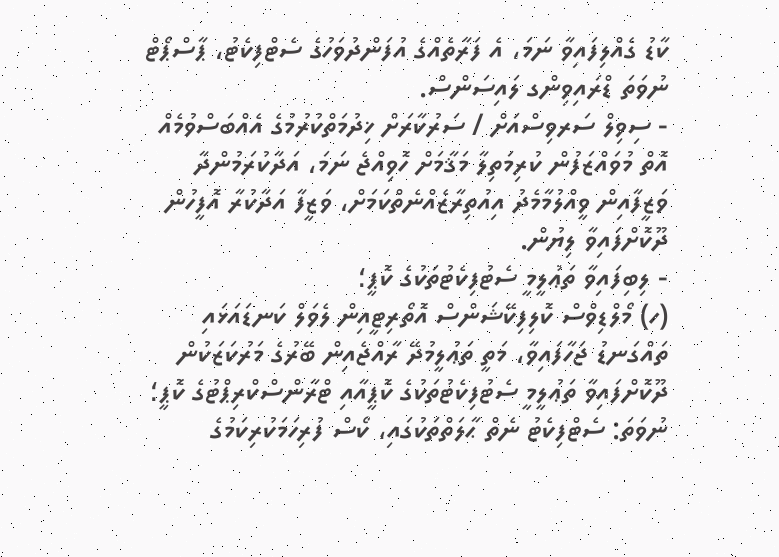ކާޑު ގެއްލިފައިވާ ނަމަ، އެ ފަރާތެއްގެ އުފަންދުވަހުގެ ސެޓްފިކެޓު، ޕާސްޕޯޓް ނުވަތަ ޑްރައިވިންގ ލައިސަންސް.
- ސިވިލް ސަރވިސްއަށް / ސަރުކާރަށް ޚިދުމަތްކުރުމުގެ އެއްބަސްވުމެއް އޮތް މުވައްޒަފުން ކުރިމަތިލާ މަޤާމަށް ހޮވިއްޖެ ނަމަ، އަދާކުރަމުންދާ ވަޒީފާއިން ވީއްލުމާމެދު އިއުތިރާޒެއްނެތްކަމަށް، ވަޒީފާ އަދާކުރާ އޮފީހުން ދޫކޮށްފައިވާ ލިޔުން.
- ލިބިފައިވާ ތަޢުލީމީ ސެޓުފިކެޓުތަކުގެ ކޮޕީ؛
(ހ) މޯލްޑިވްސް ކޮލިފިކޭޝަންސް އޮތޯރިޓީއިން ލެވަލް ކަނޑައަޅައި ތައްގަނޑު ޖަހާފައިވާ، މަތީ ތަޢުލީމުދޭ ރާއްޖެއިން ބޭރުގެ މަރުކަޒަކުން ދޫކޮށްފައިވާ ތަޢުލީމީ ސެޓުފިކެޓުތަކުގެ ކޮޕީއާއި ޓްރާންސްކްރިޕްޓުގެ ކޮޕީ؛ ނުވަތަ: ސެޓްފިކެޓު ނެތް ޙާލަތްތަކުގައި، ކޯސް ފުރިހަމަކުރިކަމުގެ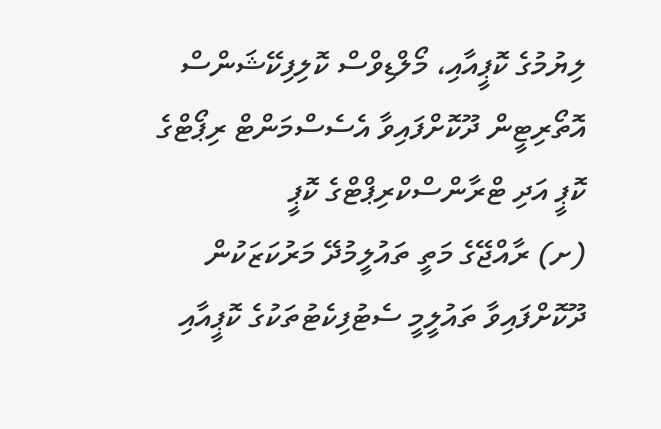ލިޔުމުގެ ކޮޕީއާއި، މޯލްޑިވްސް ކޮލިފިކޭޝަންސް އޮތޯރިޓީން ދޫކޮށްފައިވާ އެސެސްމަންޓް ރިޕޯޓްގެ ކޮޕީ އަދި ޓްރާންސްކްރިޕްޓްގެ ކޮޕީ
(ށ) ރާއްޖޭގެ މަތީ ތައުލީމުދޭ މަރުކަޒަކުން ދޫކޮށްފައިވާ ތައުލީމީ ސެޓުފިކެޓުތަކުގެ ކޮޕީއާއި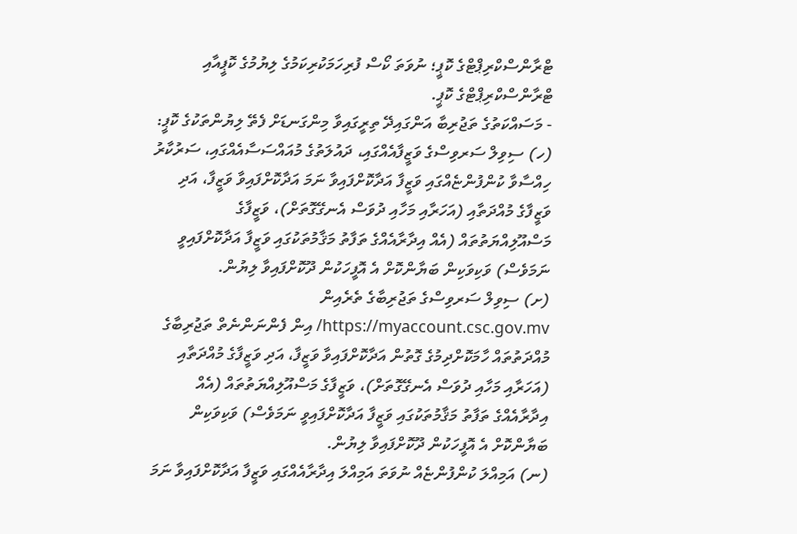ޓްރާންސްކްރިޕްޓްގެ ކޮޕީ؛ ނުވަތަ ކޯސް ފުރިހަމަކުރިކަމުގެ ލިޔުމުގެ ކޮޕީއާއި ޓްރާންސްކްރިޕްޓްގެ ކޮޕީ.
- މަސައްކަތުގެ ތަޖުރިބާ އަންގައިދޭ ތިރީގައިވާ މިންގަނޑަށް ފެތޭ ލިޔުންތަކުގެ ކޮޕީ:
(ހ) ސިވިލް ސަރވިސްގެ ވަޒީފާއެއްގައި، ދައުލަތުގެ މުއައްސަސާއެއްގައި، ސަރުކާރު ހިއްސާވާ ކުންފުންޏެއްގައި ވަޒީފާ އަދާކޮށްފައިވާ ނަމަ އަދާކޮށްފައިވާ ވަޒީފާ، އަދި ވަޒީފާގެ މުއްދަތާއި (އަހަރާއި މަހާއި ދުވަސް އެނގޭގޮތަށް)، ވަޒީފާގެ މަސްއޫލިއްޔަތުތައް (އެއް އިދާރާއެއްގެ ތަފާތު މަޤާމުތަކުގައި ވަޒީފާ އަދާކޮށްފައިވީ ނަމަވެސް) ވަކިވަކިން ބަޔާންކޮށް އެ އޮފީހަކުން ދޫކޮށްފައިވާ ލިޔުން.
(ށ) ސިވިލް ސަރވިސްގެ ތަޖުރިބާގެ ތެރެއިން https://myaccount.csc.gov.mv/ އިން ފެންނަންނެތް ތަޖުރިބާގެ މުއްދަތުތައް ހާމަކޮށްދިމުގެ ގޮތުން އަދާކޮށްފައިވާ ވަޒީފާ، އަދި ވަޒީފާގެ މުއްދަތާއި (އަހަރާއި މަހާއި ދުވަސް އެނގޭގޮތަށް)، ވަޒީފާގެ މަސްއޫލިއްޔަތުތައް (އެއް އިދާރާއެއްގެ ތަފާތު މަޤާމުތަކުގައި ވަޒީފާ އަދާކޮށްފައިވީ ނަމަވެސް) ވަކިވަކިން ބަޔާންކޮށް އެ އޮފީހަކުން ދޫކޮށްފައިވާ ލިޔުން.
(ނ) އަމިއްލަ ކުންފުންޏެއް ނުވަތަ އަމިއްލަ އިދާރާއެއްގައި ވަޒީފާ އަދާކޮށްފައިވާ ނަމަ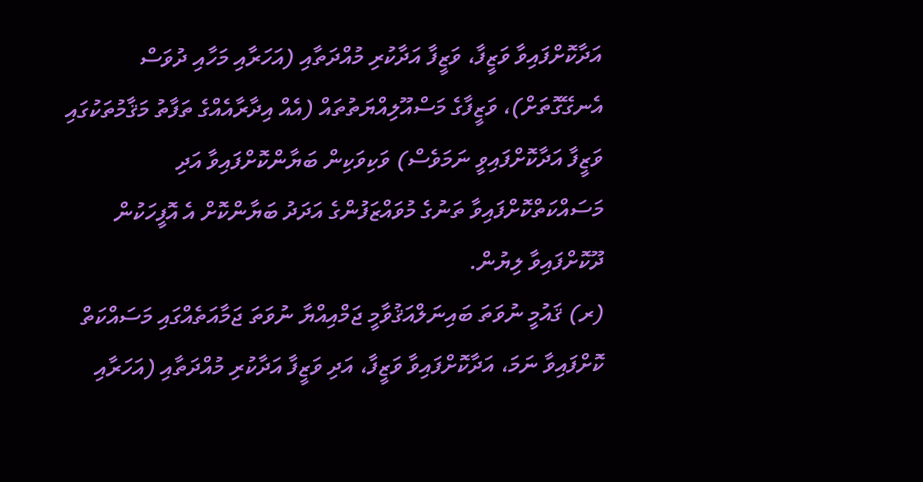އަދާކޮށްފައިވާ ވަޒީފާ، ވަޒީފާ އަދާކުރި މުއްދަތާއި (އަހަރާއި މަހާއި ދުވަސް އެނގޭގޮތަށް)، ވަޒީފާގެ މަސްއޫލިއްޔަތުތައް (އެއް އިދާރާއެއްގެ ތަފާތު މަޤާމުތަކުގައި ވަޒީފާ އަދާކޮށްފައިވީ ނަމަވެސް) ވަކިވަކިން ބަޔާންކޮށްފައިވާ އަދި މަސައްކަތްކޮށްފައިވާ ތަނުގެ މުވައްޒަފުންގެ އަދަދު ބަޔާންކޮށް އެ އޮފީހަކުން ދޫކޮށްފައިވާ ލިޔުން.
(ރ) ޤައުމީ ނުވަތަ ބައިނަލްއަޤުވާމީ ޖަމްއިއްޔާ ނުވަތަ ޖަމާއަތެއްގައި މަސައްކަތް ކޮށްފައިވާ ނަމަ، އަދާކޮށްފައިވާ ވަޒީފާ، އަދި ވަޒީފާ އަދާކުރި މުއްދަތާއި (އަހަރާއި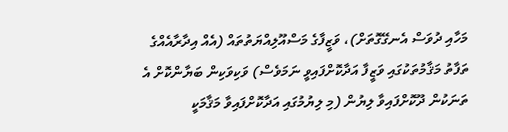މަހާއި ދުވަސް އެނގޭގޮތަށް)، ވަޒީފާގެ މަސްއޫލިއްޔަތުތައް (އެއް އިދާރާއެއްގެ ތަފާތު މަޤާމުތަކުގައި ވަޒީފާ އަދާކޮށްފައިވީ ނަމަވެސް) ވަކިވަކިން ބަޔާންކޮށް އެ ތަނަކުން ދޫކޮށްފައިވާ ލިޔުން (މި ލިޔުމުގައި އަދާކޮށްފައިވާ މަޤާމަކީ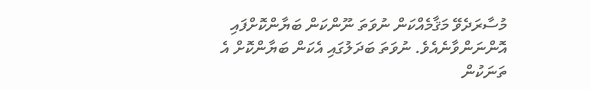މުސާރަދެވޭ މަޤާމެއްކަން ނުވަތަ ނޫންކަން ބަޔާންކޮށްފައި އޮންނަންވާނެއެވެ. ނުވަތަ ބަދަލުގައި އެކަން ބަޔާންކޮށް އެ ތަނަކުން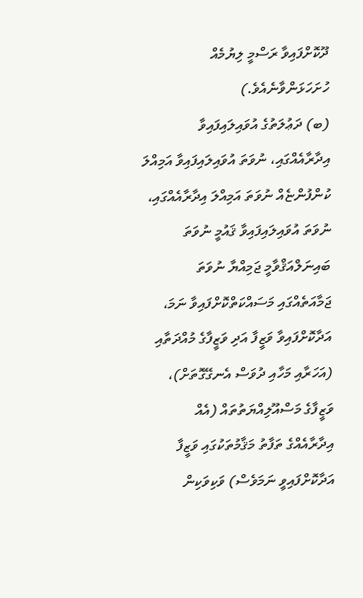ދޫކޮށްފައިވާ ރަސްމީ ލިޔުމެއް ހުށަހަޅަންވާނެއެވެ.)
(ބ) ދަޢުލަތުގެ އުވައިލައިފައިވާ އިދާރާއެއްގައި، ނުވަތަ އުވައިލައިފައިވާ އަމިއްލަ ކުންފުންޏެއް ނުވަތަ އަމިއްލަ އިދާރާއެއްގައި، ނުވަތަ އުވައިލައިފައިވާ ޤައުމީ ނުވަތަ ބައިނަލްއަޤްވާމީ ޖަމިއްޔާ ނުވަތަ ޖަމާއަތެއްގައި މަސައްކަތްކޮށްފައިވާ ނަމަ، އަދާކޮށްފައިވާ ވަޒީފާ އަދި ވަޒީފާގެ މުއްދަތާއި (އަހަރާއި މަހާއި ދުވަސް އެނގޭގޮތަށް)، ވަޒީފާގެ މަސްއޫލިއްޔަތުތައް (އެއް އިދާރާއެއްގެ ތަފާތު މަޤާމުތަކުގައި ވަޒީފާ އަދާކޮށްފައިވީ ނަމަވެސް) ވަކިވަކިން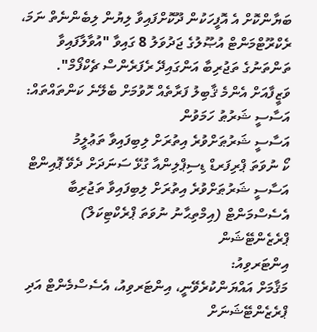ބަޔާންކޮށް އެ އޮފީހަކުން ދޫކޮށްފައިވާ ލިޔުން ލިބެންނެތް ނަމަ، ރެކްރޫޓްމަންޓް އުޞޫލުގެ ޖަދުވަލު 8 ގައިވާ "އުވާލާފައިވާ ތަންތަނުގެ ތަޖުރިބާ އަންގައިދޭ ރެފަރެންސް ޗެކްފޯމް".
ވަޒީފާއަށް އެންމެ ޤާބިލު ފަރާތެއް ހޮވުމަށް ބެލޭނެ ކަންތައްތައް:
އަސާސީ ޝަރުޠު ހަމަވުން
އަސާސީ ޝަރުޠަށްވުރެ އިތުރަށް ލިބިފައިވާ ތަޢުލީމު
ކޯ ނުވަތަ ޕްރިފަރޑް ޑިސިޕްލިންއާ ގުޅޭ ސަނަދަށް ދެވޭ ޕޮއިންޓް
އަސާސީ ޝަރުޠަށްވުރެ އިތުރަށް ލިބިފައިވާ ތަޖުރިބާ
އެސެސްމަންޓް (އިމްތިޙާނު ނުވަތަ ޕްރެކްޓިކަލް)
ޕްރެޒެންޓޭޝަން
އިންޓަރވިއު:
މަޤާމަށް އައްޔަންކުރެވޭނީ، އިންޓަރވިއު، އެސެސްމެންޓް އަދި ޕްރެޒެންޓޭޝަނަށް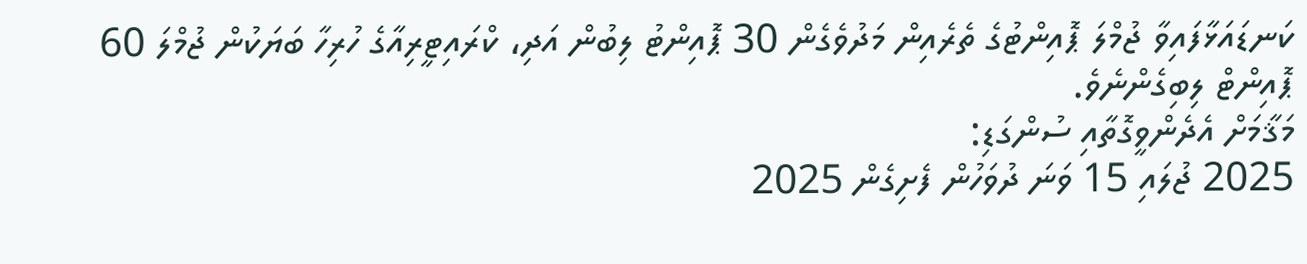ކަނޑައަޅާފައިވާ ޖުމްލަ ޕޮއިންޓުގެ ތެރެއިން މަދުވެގެން 30 ޕޮއިންޓު ލިބުން އަދި، ކްރައިޓީރިއާގެ ހުރިހާ ބަޔަކުން ޖުމްލަ 60 ޕޮއިންޓް ލިބިގެންނެވެ.
މަޤާމަށް އެދެންވީގޮތާއި ސުންގަޑި:
2025 ޖުލައި 15 ވަނަ ދުވަހުން ފެށިގެން 2025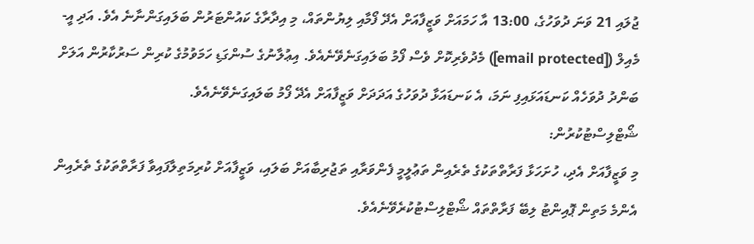ޖުލައި 21 ވަނަ ދުވަހުގެ، 13:00 އާ ހަމައަށް ވަޒީފާއަށް އެދޭ ފޯމާއި ލިޔުންތައް، މި އިދާރާގެ ކައުންޓަރުން ބަލައިގަންނާނެ އެވެ. އަދި އީ-މެއިލް ([email protected]) މެދުވެރިކޮށް ވެސް ފޯމު ބަލައިގަނެވޭނެއެވެ. އިޢުލާނުގެ ސުންގަޑި ހަމަވުމުގެ ކުރިން ސަރުކާރުން އަލަށް ބަންދު ދުވަހެއް ކަނޑައަޅައިފި ނަމަ، އެ ކަނޑައަޅާ ދުވަހުގެ އަދަދަށް ވަޒީފާއަށް އެދޭ ފޯމު ބަލައިގަނެވޭނެއެވެ.
ޝޯޓްލިސްޓުކުރުން:
މި ވަޒީފާއަށް އެދި، ހުށަހަޅާ ފަރާތްތަކުގެ ތެރެއިން ތަޢުލީމީ ފެންވަރާއި ތަޖުރިބާއަށް ބަލައި، ވަޒީފާއަށް ކުރިމަތިލާފައިވާ ފަރާތްތަކުގެ ތެރެއިން އެންމެ މަތިން ޕޮއިންޓު ލިބޭ ފަރާތްތައް ޝޯޓްލިސްޓުކުރެވޭނެއެވެ.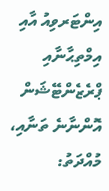އިންޓަރވިއު އާއި އިމްތިޙާނާއި ޕްރެޒެންޓޭޝަން އޮންނާނެ ތަނާއި، މުއްދަތު: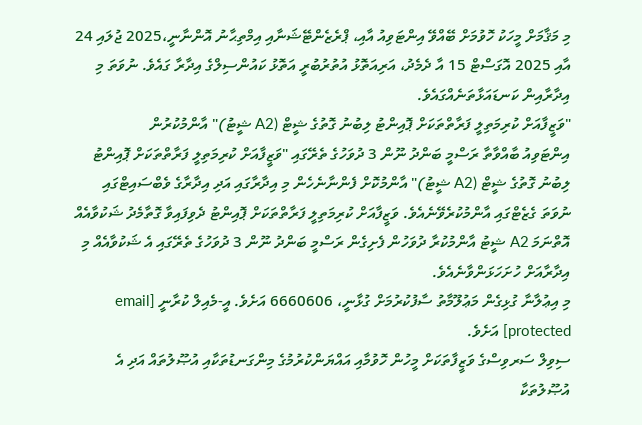މި މަޤާމަށް މީހަކު ހޮވުމަށް ބޭއްވޭ އިންޓަވިއު އާއި، ޕްރެޒެންޓޭޝަނާއި އިމްތިޙާނު އޮންނާނީ،2025 ޖުލައި 24 އާއި 2025 އޮގަސްޓް 15 އާ ދެމެދު، އަރިއަތޮޅު އުތުރުބުރީ އަތޮޅު ކައުންސިލްގެ އިދާރާ ގައެވެ. ނުވަތަ މި އިދާރާއިން ކަނޑައަޅާތަނެއްގައެވެ.
"ވަޒީފާއަށް ކުރިމަތިލީ ފަރާތްތަކަށް ޕޮއިންޓު ލިބުނު ގޮތުގެ ޝީޓް (A2 ޝީޓު)" އާންމުކުރުން
އިންޓަވިއު ބާއްވާތާ ރަސްމީ ބަންދު ނޫން 3 ދުވަހުގެ ތެރޭގައި "ވަޒީފާއަށް ކުރިމަތިލީ ފަރާތްތަކަށް ޕޮއިންޓު ލިބުނު ގޮތުގެ ޝީޓް (A2 ޝީޓު)" އާންމުކޮށް ފެންނާނެހެން މި އިދާރާގައި އަދި އިދާރާގެ ވެބްސައިޓްގައި ނުވަތަ ގެޒެޓްގައި އާންމުކުރެވޭނެއެވެ. ވަޒީފާއަށް ކުރިމަތިލީ ފަރާތްތަކަށް ޕޮއިންޓު ދެވިފައިވާ ގޮތާމެދު ޝަކުވާއެއް އޮތްނަމަ A2 ޝީޓު އާންމުކުރާ ދުވަހުން ފެށިގެން ރަސްމީ ބަންދު ނޫން 3 ދުވަހުގެ ތެރޭގައި އެ ޝަކުވާއެއް މި އިދާރާއަށް ހުށަހަޅަންވާނެއެވެ.
މި އިޢުލާނާ ގުޅިގެން މަޢުލޫމާތު ސާފުކުރުމަށް ގުޅާނީ، 6660606 އަށެވެ. އީ-މެއިލް ކުރާނީ [email protected] އަށެވެ.
ސިވިލް ސަރވިސްގެ ވަޒީފާތަކަށް މީހުން ހޮވުމާއި އައްޔަންކުރުމުގެ މިންގަނޑުތަކާއި އުޞޫލުތައް އަދި އެ އުޞޫލުތަކާ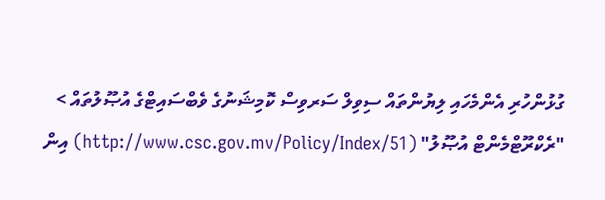ގުޅުންހުރި އެންމެހައި ލިޔުންތައް ސިވިލް ސަރވިސް ކޮމިޝަނުގެ ވެބްސައިޓްގެ އުޞޫލުތައް > "ރެކްރޫޓްމެންޓް އުޞޫލު" (http://www.csc.gov.mv/Policy/Index/51) އިން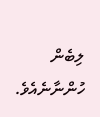ލިބެން ހުންނާނެއެވެ.